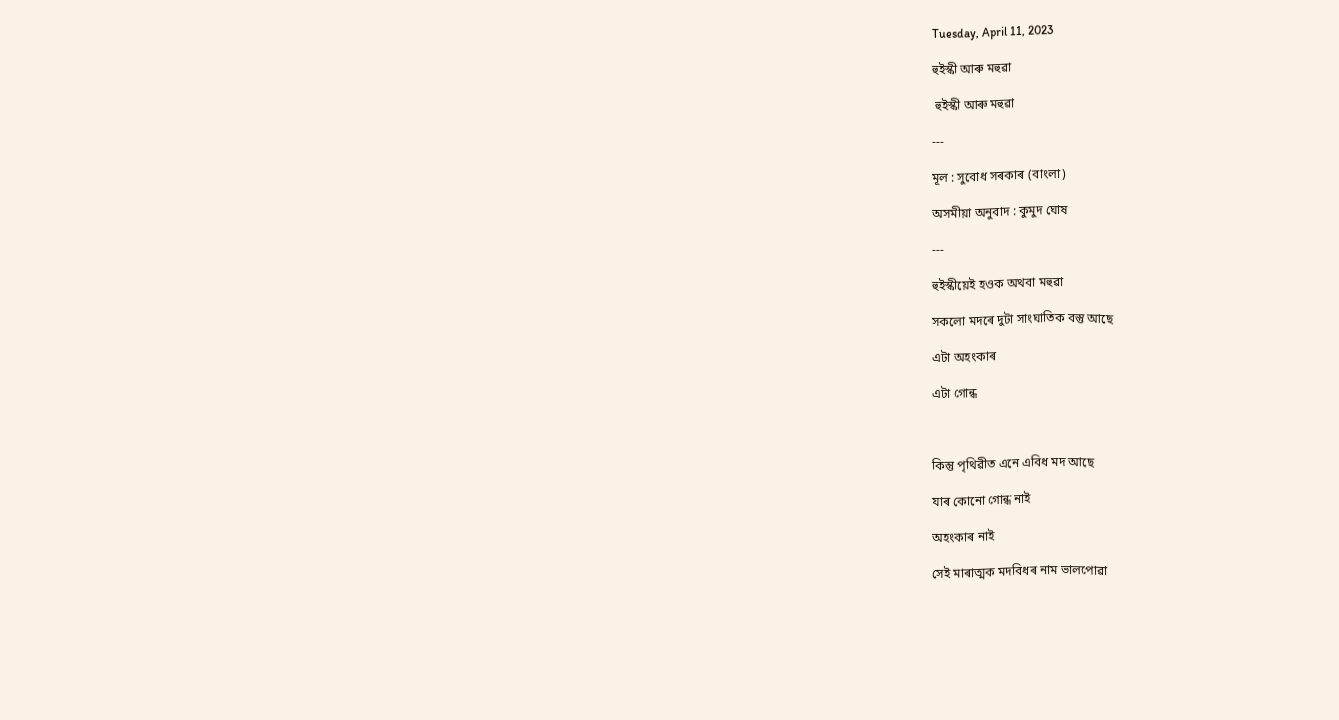Tuesday, April 11, 2023

হুইস্কী আৰু মহুৱা

 হুইস্কী আৰু মহুৱা

---

মূল : সুবোধ সৰকাৰ (বাংলা)

অসমীয়া অনুবাদ : কুমুদ ঘোষ

---

হুইস্কীয়েই হওক অথবা মহুৱা

সকলো মদৰে দুটা সাংঘাত‍িক বস্তু আছে

এটা অহংকাৰ

এটা গোন্ধ



কিন্তু পৃথিৱীত এনে এবিধ মদ আছে

যাৰ কোনো গোন্ধ নাই

অহংকাৰ নাই

সেই মাৰাত্মক মদবিধৰ নাম ভালপোৱা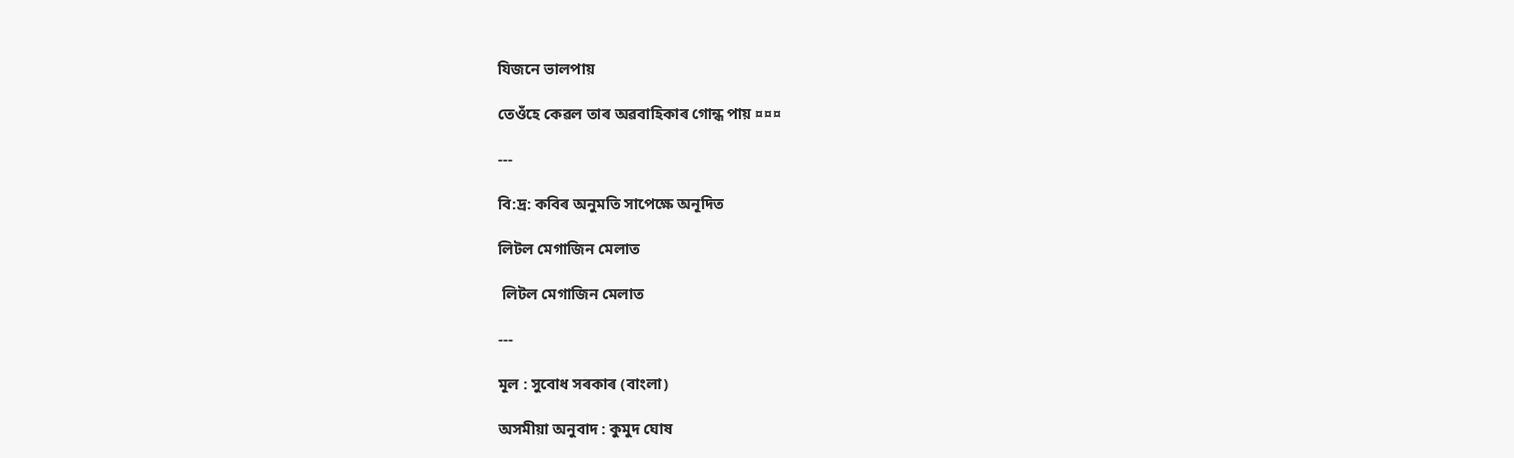যিজনে ভালপায়

তেওঁহে কেৱল তাৰ অৱবাহিকাৰ গোন্ধ পায় ¤¤¤

---

বি:দ্ৰ: কবিৰ অনুমতি সাপেক্ষে অনূদিত

লিটল মেগাজিন মেলাত

 লিটল মেগাজিন মেলাত

---

মূল : সুবোধ সৰকাৰ (বাংলা)

অসমীয়া অনুবাদ : কুমুদ ঘোষ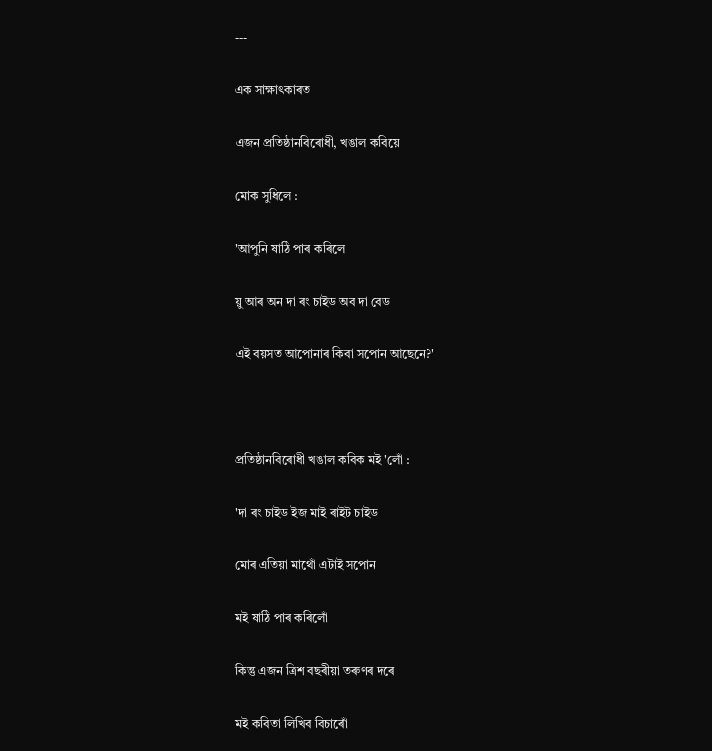---

এক সাক্ষাৎকাৰত

এজন প্ৰতিষ্ঠানবিৰোধী, খঙাল কবিয়ে

মোক সুধিলে :

'আপুনি ষাঠি পাৰ কৰিলে

য়ু আৰ অন দা ৰং চাইড অব দা বেড

এই বয়সত আপোনাৰ কিবা সপোন আছেনে?'



প্ৰতিষ্ঠানবিৰোধী খঙাল কবিক মই 'লোঁ :

'দা ৰং চাইড ইজ মাই ৰাইট চাইড

মোৰ এতিয়া মাথোঁ এটাই সপোন

মই ষাঠি পাৰ কৰিলোঁ

কিন্তু এজন ত্ৰিশ বছৰীয়া তৰুণৰ দৰে

মই কবিতা লিখিব বিচাৰোঁ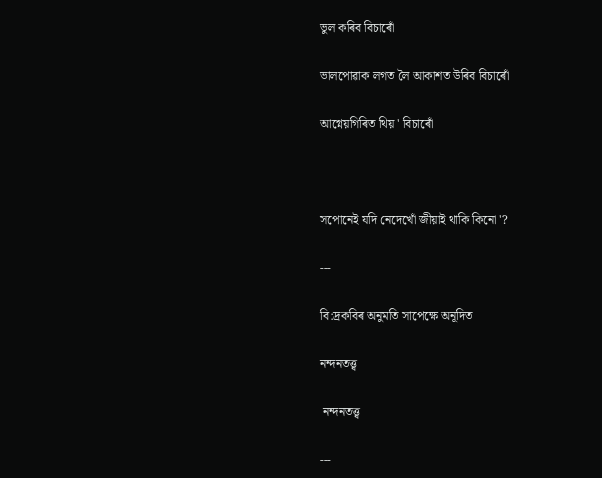ভুল কৰিব বিচাৰোঁ

ভালপোৱাক লগত লৈ আকাশত উৰিব বিচাৰোঁ

আগ্নেয়গিৰিত থিয় ' বিচাৰোঁ



সপোনেই যদি নেদেখোঁ জীয়াই থাকি কিনো '?

---

বি:দ্ৰকবিৰ অনুমতি সাপেক্ষে অনূদিত

নন্দনতত্ত্ব

 নন্দনতত্ত্ব

---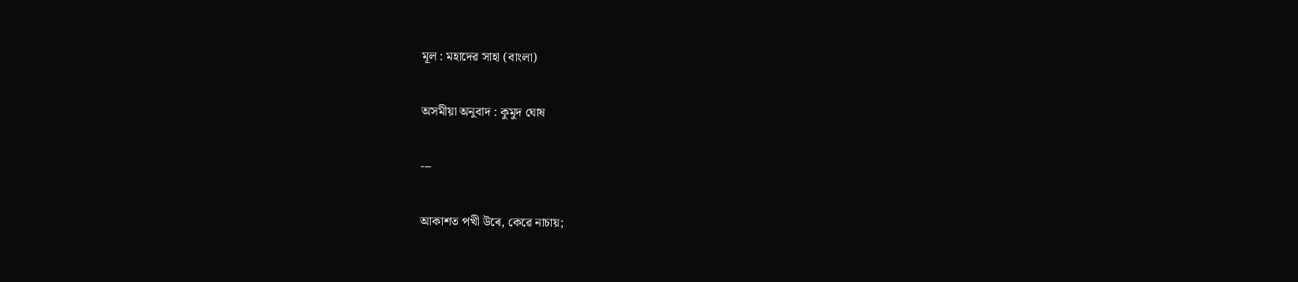মূল : মহাদেৱ সাহা (বাংলা)

অসমীয়া অনুবাদ : কুমুদ ঘোষ

---

আকাশত পখী উৰে, কেৱে নাচায়;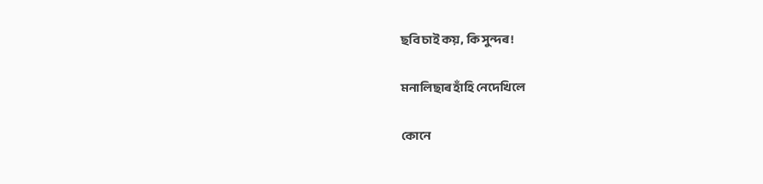ছবি চাই কয়, কি সুন্দৰ!

মনালিছাৰ হাঁহি নেদেখিলে

কোনে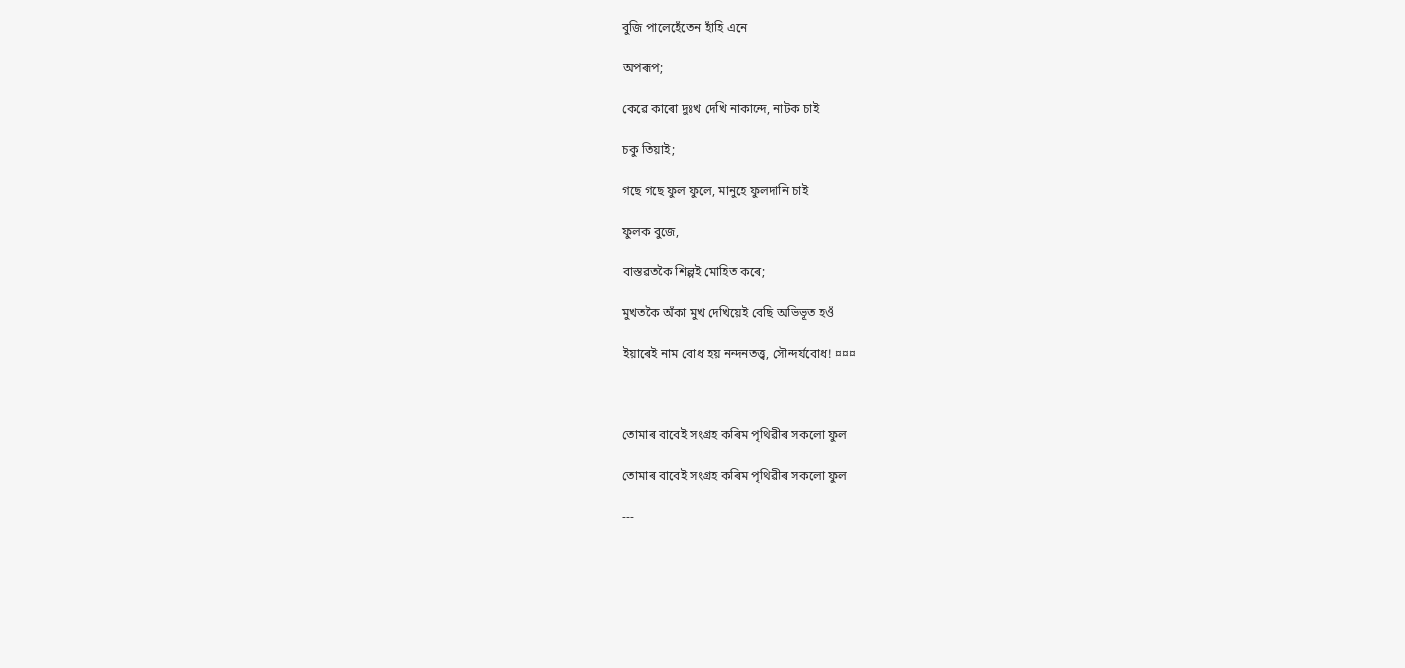বুজি পালেহেঁতেন হাঁহি এনে

অপৰূপ;

কেৱে কাৰো দুঃখ দেখি নাকান্দে, নাটক চাই

চকু তিয়াই;

গছে গছে ফুল ফুলে, মানুহে ফুলদানি চাই

ফুলক বুজে,

বাস্তৱতকৈ শিল্পই মোহিত কৰে;

মুখতকৈ অঁকা মুখ দেখিয়েই বেছি অভিভূত হওঁ

ইয়াৰেই নাম বোধ হয় নন্দনতত্ত্ব, সৌন্দৰ্যবোধ! ¤¤¤



তোমাৰ বাবেই সংগ্ৰহ কৰিম পৃথিৱীৰ সকলো ফুল

তোমাৰ বাবেই সংগ্ৰহ কৰিম পৃথিৱীৰ সকলো ফুল

---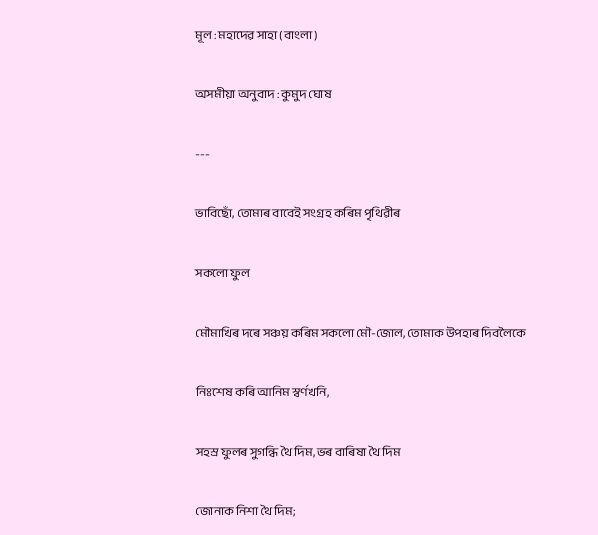মূল : মহাদেৱ সাহা (বাংলা)

অসমীয়া অনুবাদ : কুমুদ ঘোষ

---

ভাবিছোঁ, তোমাৰ বাবেই সংগ্ৰহ কৰিম পৃথিৱীৰ

সকলো ফুল

মৌমাখিৰ দৰে সঞ্চয় কৰিম সকলো মৌ-জোল, তোমাক উপহাৰ দিবলৈকে

নিঃশেষ কৰি আনিম স্বৰ্ণখনি,

সহস্ৰ ফুলৰ সুগন্ধি থৈ দিম, ভৰ বাৰিষা থৈ দিম

জোনাক নিশা থৈ দিম;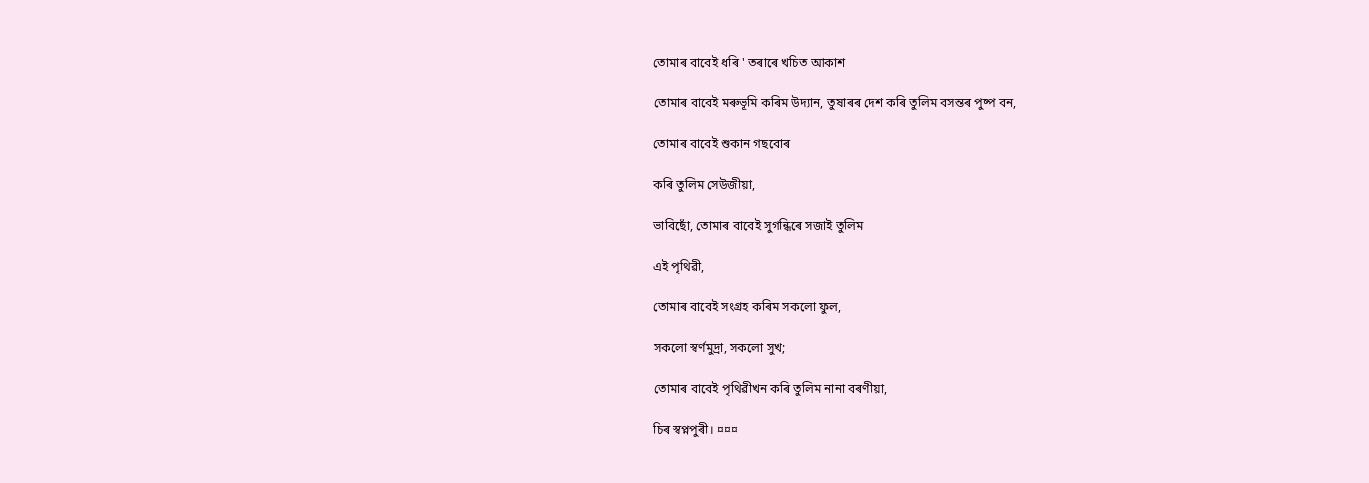তোমাৰ বাবেই ধৰি ' তৰাৰে খচিত আকাশ

তোমাৰ বাবেই মৰুভূমি কৰিম উদ্যান, তুষাৰৰ দেশ কৰি তুলিম বসন্তৰ পুষ্প বন,

তোমাৰ বাবেই শুকান গছবোৰ

কৰি তুলিম সেউজীয়া,

ভাবিছোঁ, তোমাৰ বাবেই সুগন্ধিৰে সজাই তুলিম

এই পৃথিৱী,

তোমাৰ বাবেই সংগ্ৰহ কৰিম সকলো ফুল,

সকলো স্বৰ্ণমুদ্ৰা, সকলো সুখ;

তোমাৰ বাবেই পৃথিৱীখন কৰি তুলিম নানা বৰণীয়া,

চিৰ স্বপ্নপুৰী। ¤¤¤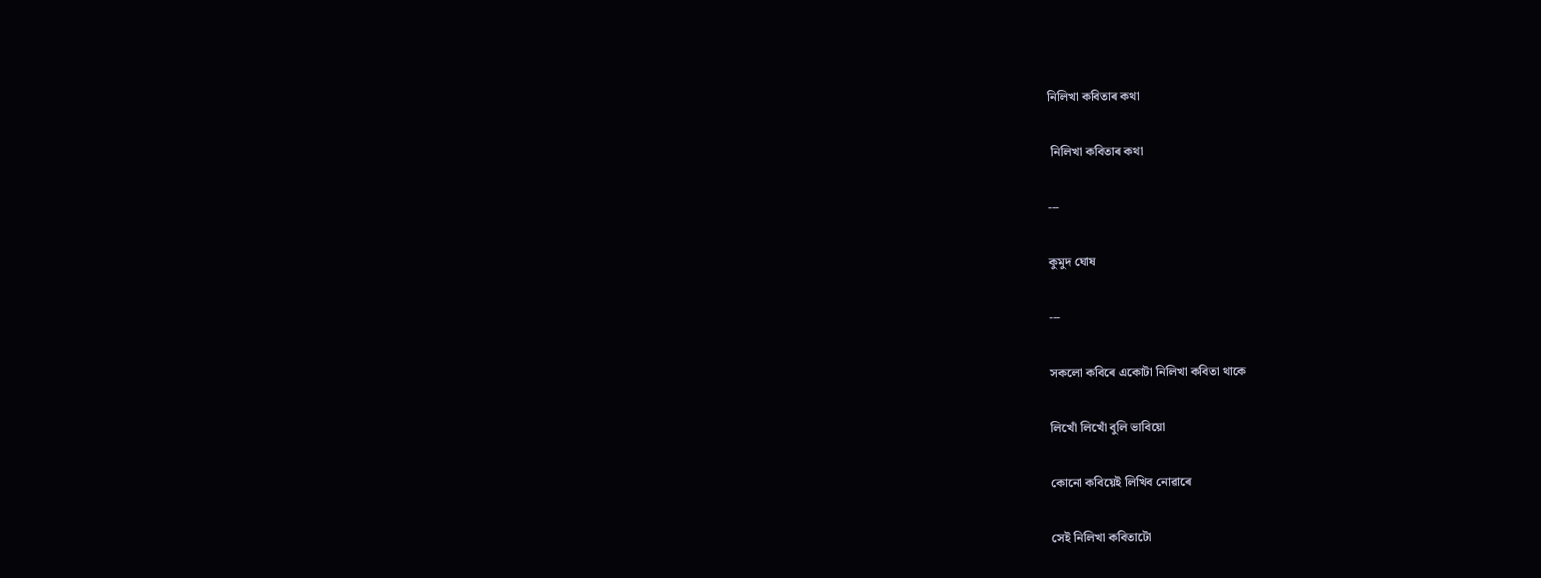নিলিখা কবিতাৰ কথা

 নিলিখা কবিতাৰ কথা

---

কুমুদ ঘোষ

---

সকলো কবিৰে একোটা নিলিখা কবিতা থাকে

লিখোঁ লিখোঁ বুলি ভাবিয়ো

কোনো কবিয়েই লিখিব নোৱাৰে

সেই নিলিখা কবিতাটো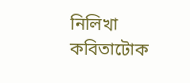নিলিখা কবিতাটোক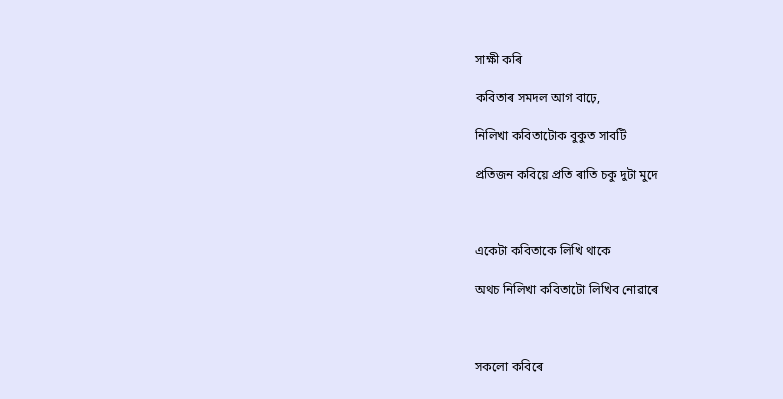সাক্ষী কৰি

কবিতাৰ সমদল আগ বাঢ়ে,

নিলিখা কবিতাটোক বুকুত সাবটি

প্ৰতিজন কবিয়ে প্ৰতি ৰাতি চকু দুটা মুদে



একেটা কবিতাকে লিখি থাকে

অথচ নিলিখা কবিতাটো লিখিব নোৱাৰে



সকলো কবিৰে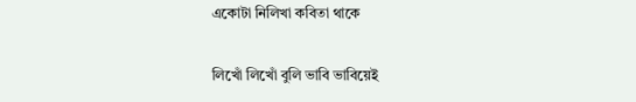একোটা নিলিখা কবিতা থাকে

লিখোঁ লিখোঁ বুলি ভাবি ভাবিয়েই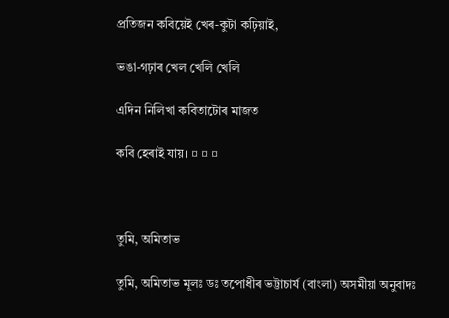প্ৰতিজন কবিয়েই খেৰ-কুটা কঢ়িয়াই,

ভঙা-গঢ়াৰ খেল খেলি খেলি

এদিন নিলিখা কবিতাটোৰ মাজত

কবি হেৰাই যায়। ¤ ¤ ¤



তুমি, অমিতাভ

তুমি, অমিতাভ মূলঃ ডঃ তপোধীৰ ভট্টাচার্য (বাংলা) অসমীয়া অনুবাদঃ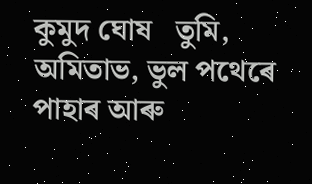কুমুদ ঘোষ   তুমি, অমিতাভ, ভুল পথেৰে পাহাৰ আৰু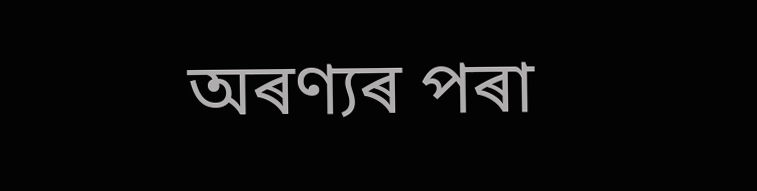অৰণ্যৰ পৰা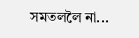সমতললৈ না...